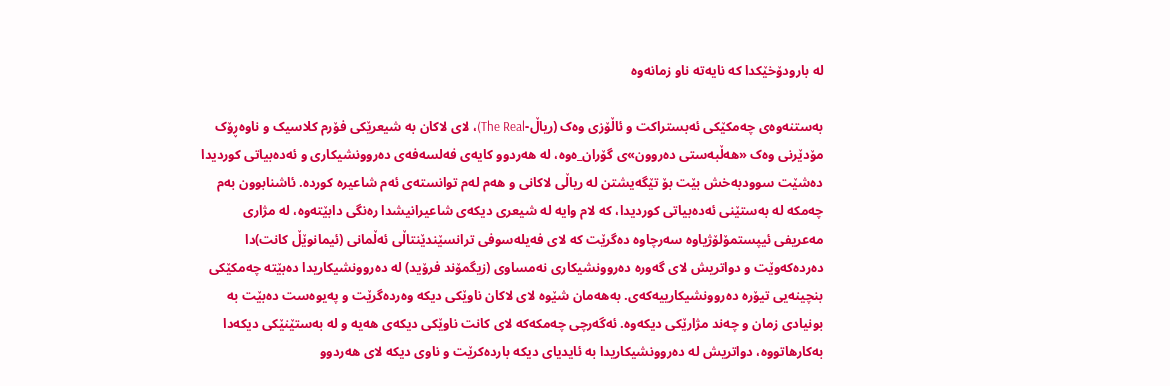لە بارودۆخێکدا کە نایەتە ناو زمانەوە

بەستنەوەی چەمکێکی ئەبستراکت و ئاڵۆزی وەک (ریاڵ-The Real)، لای لاکان بە شیعرێکی فۆرم کلاسیک و ناوەڕۆک مۆدێرنی وەک «هەڵبەستی دەروون»ی گۆران_ەوە، لە هەردوو کایەی فەلسەفەی دەروونشیکاری و ئەدەبیاتی کوردیدا دەشێت سوودبەخش بێت بۆ تێگەیشتن لە ریاڵی لاکانی و هەم لەم توانستەی ئەم شاعیرە کوردە. ئاشنابوون بەم چەمکە لە بەستێنی ئەدەبیاتی کوردیدا، کە لام وایە لە شیعری دیکەی شاعیرانیشدا رەنگی دابێتەوە، لە مژاری مەعریفی ئیپستمۆلۆژیاوە سەرچاوە دەگرێت کە لای فەیلەسوفی ترانسێندێنتاڵی ئەڵمانی (ئیمانوێڵ کانت)دا دەردەکەوێت و دواتریش لای گەورە دەروونشیکاری نەمساوی (زیگمۆند فرۆید) لە دەروونشیکاریدا دەبێتە چەمکێکی بنچینەیی تیۆرە دەروونشیکارییەکەی. بەهەمان شێوە لای لاکان ناوێکی دیکە وەردەگرێت و پەیوەست دەبێت بە بونیادی زمان و چەند مژارێکی دیکەوە. ئەگەرچی چەمکەکە لای کانت ناوێکی دیکەی هەیە و لە بەستێنێکی دیکەدا بەکارهاتووە، دواتریش لە دەروونشیکاریدا بە ئایدیای دیکە باردەکرێت و ناوی دیکە لای هەردوو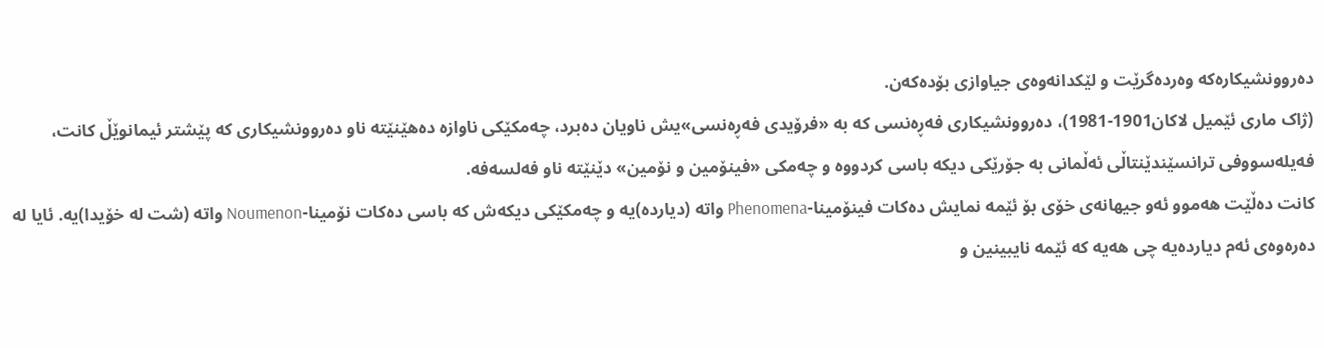دەروونشیکارەکە وەردەگرێت و لێکدانەوەی جیاوازی بۆدەکەن.
(ژاک ماری ئێمیل لاکان1901-1981)، دەروونشیکاری فەڕەنسی کە بە «فرۆیدی فەڕەنسی»یش ناویان دەبرد، چەمکێکی ناوازە دەهێنێتە ناو دەروونشیکاری کە پێشتر ئیمانوێڵ کانت، فەیلەسووفی ترانسێندێنتاڵی ئەڵمانی بە جۆرێکی دیکە باسی کردووە و چەمکی «فینۆمین و نۆمین» دێنێتە ناو فەلسەفە.
کانت دەڵێت هەموو ئەو جیهانەی خۆی بۆ ئێمە نمایش دەکات فینۆمینا-Phenomena واتە (دیاردە)یە و چەمکێکی دیکەش کە باسی دەکات نۆمینا-Noumenon واتە (شت لە خۆیدا)یە. ئایا لە دەرەوەی ئەم دیاردەیە چی هەیە کە ئێمە نایبینین و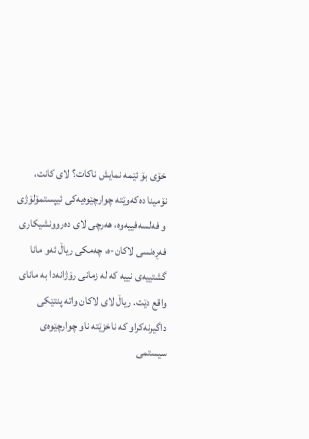خۆی بۆ ئێمە نمایش ناکات؟ لای کانت، نۆمینا دەکەوێتە چوارچێوەیەکی ئیپستمۆلۆژی و فەلسەفییەوە، هەرچی لای دەروونشیکاری فەڕەنسی لاکان-ە، چەمکی ریاڵ ئەو مانا گشتییەی نییە کە لە زمانی رۆژانەدا بە مانای واقع دێت. ریاڵ لای لاکان واتە پنتێکی داگیرنەکراو کە ناخزێتە ناو چوارچێوەی سیستمی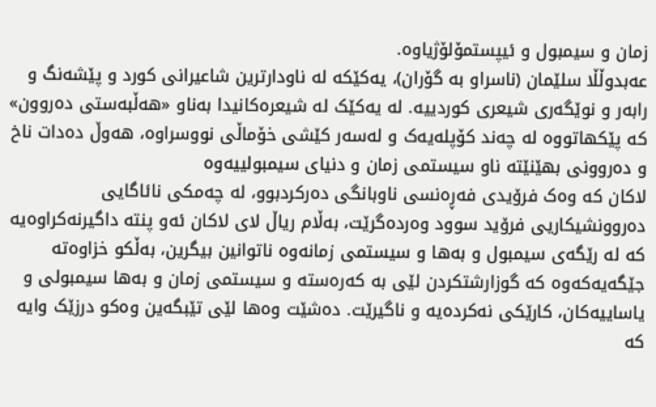زمان و سیمبول و ئیپستمۆلۆژیاوە.
عەبدوڵڵا سلێمان (ناسراو بە گۆران)، یەکێکە لە ناودارترین شاعیرانی کورد و پێشەنگ و رابەر و نوێگەری شیعری کوردییە. لە یەکێک لە شیعرەکانیدا بەناو «هەڵبەستی دەروون» کە پێکهاتووە لە چەند کۆپلەیەک و لەسەر کێشی خۆماڵی نووسراوە، هەوڵ دەدات ناخ و دەروونی بهێنێتە ناو سیستمی زمان و دنیای سیمبولییەوە
لاکان کە وەک فرۆیدی فەڕەنسی ناوبانگی دەرکردبوو، لە چەمکی نائاگایی دەروونشیکاریی فرۆید سوود وەردەگرێت، بەڵام ریاڵ لای لاکان ئەو پنتە داگیرنەکراوەیە کە لە رێگەی سیمبول و بەها و سیستمی زمانەوە ناتوانین بیگرین، بەڵکو خزاوەتە جێگەیەکەوە کە گوزارشتکردن لێی بە کەرەستە و سیستمی زمان و بەها سیمبولی و یاساییەکان، کارێکی نەکردەیە و ناگیرێت. دەشێت وەها لێی تێبگەین وەکو درزێک وایە کە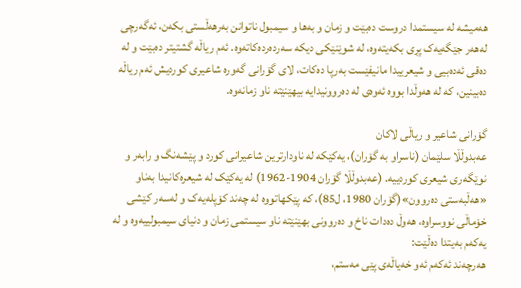هەمیشە لە سیستمدا دروست دەبێت و زمان و بەها و سیمبول ناتوانن بەرهەڵستی بکەن، ئەگەرچی لەهەر جێگەیەک پڕی بکەیتەوە، لە شوێنێکی دیکە سەردەردەکاتەوە. ئەم ریاڵە گشتیتر دەبێت و لە دەقی ئەدەبیی و شیعرییدا مانیفێست بەرپا دەکات، لای گۆرانی گەورە شاعیری کوردیش ئەم ریاڵە دەبینین، کە لە هەوڵدا بووە ئەوەی لە دەروونیدایە بیهێنێتە ناو زمانەوە.

گۆرانی شاعیر و ریاڵی لاکان
عەبدوڵڵا سلێمان (ناسراو بە گۆران)، یەکێکە لە ناودارترین شاعیرانی کورد و پێشەنگ و رابەر و نوێگەری شیعری کوردییە. (عەبدوڵڵا گۆران 1904-1962) لە یەکێک لە شیعرەکانیدا بەناو «هەڵبەستی دەروون»(گۆران 1980، ل85)، کە پێکهاتووە لە چەند کۆپلەیەک و لەسەر کێشی خۆماڵی نووسراوە، هەوڵ دەدات ناخ و دەروونی بهێنێتە ناو سیستمی زمان و دنیای سیمبولییەوە و لە یەکەم بەیتدا دەڵێت:
هەرچەند ئەکەم ئەو خەیاڵەی پێی مەستم،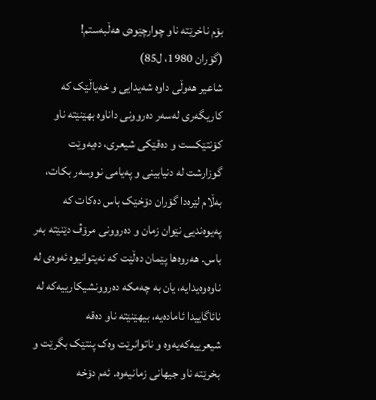بۆم ناخرێتە ناو چوارچێوەی هەڵبەستم!
(گۆران 1980، ل85)
شاعیر هەوڵی داوە شەیدایی و خەیاڵێک کە کاریگەری لەسەر دەروونی داناوە بهێنێتە ناو کۆنتێکست و دەقێکی شیعری، دەیەوێت گوزارشت لە دنیابینی و پەیامی نووسەر بکات، بەڵام لێرەدا گۆران دۆخێک باس دەکات کە پەیوەندیی نێوان زمان و دەروونی مرۆڤ دێنێتە بەر باس. هەروەها پێمان دەڵێت کە نەیتوانیوە ئەوەی لە ناوەوەیدایە، یان بە چەمکە دەروونشیکارییەکە لە نائاگاییدا ئامادەیە، بیهێنێتە ناو دەقە شیعرییەکەیەوە و ناتوانرێت وەک پنتێک بگرێت و بخرێتە ناو جیهانی زمانیەوە. ئەم دۆخە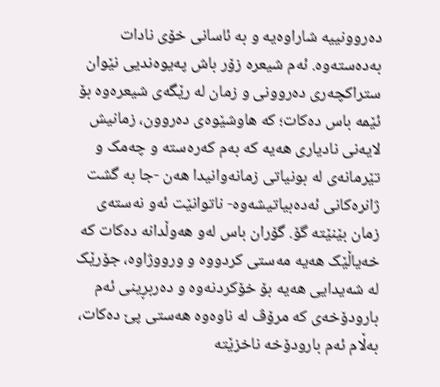دەروونییە شاراوەیە و بە ئاسانی خۆی نادات بەدەستەوە. ئەم شیعرە زۆر باش پەیوەندیی نێوان ستراکچەری دەروونی و زمان لە رێگەی شیعرەوە بۆ ئێمە باس دەکات؛ کە هاوشێوەی دەروون، زمانیش لایەنی نادیاری هەیە کە بەم کەرەستە و چەمک و تێرمانەی لە بونیاتی زمانەوانیدا هەن -جا بە گشت ژانرەکانی ئەدەبیاتیشەوە- ناتوانێت ئەو نەستەی زمان بێنێتە گۆ. گۆران باس لەو هەوڵدانە دەکات کە خەیاڵێک هەیە مەستی کردووە و ورووژاوە، جۆرێک لە شەیدایی هەیە بۆ خۆکردنەوە و دەربڕینی ئەم بارودۆخەی کە مرۆڤ لە ناوەوە هەستی پێ دەکات، بەڵام ئەم بارودۆخە ناخزێتە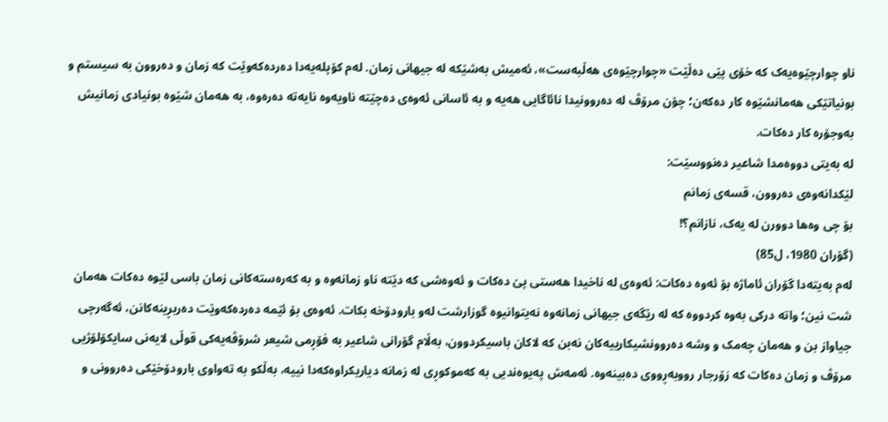ناو چوارچێوەیەک کە خۆی پێی دەڵێت «چوارچێوەی هەڵبەست»، ئەمیش بەشێکە لە جیهانی زمان. لەم کۆپلەیەدا دەردەکەوێت کە زمان و دەروون بە سیستم و بونیاتێکی هەمانشێوە کار دەکەن؛ چۆن مرۆڤ لە دەروونیدا نائاگایی هەیە و بە ئاسانی ئەوەی دەچێتە ناویەوە نایەتە دەرەوە، بە هەمان شێوە بونیادی زمانیش بەوجۆرە کار دەکات.
لە بەیتی دووەمدا شاعیر دەنووسێت:
لێکدانەوەی دەروون، قسەی زمانم
بۆ چی وەها دوورن لە یەک، نازانم؟!
(گۆران 1980، ل85)
لەم بەیتەدا گۆران ئاماژە بۆ ئەوە دەکات: ئەوەی لە ناخیدا هەستی پێ دەکات و ئەوەشی کە دێتە ناو زمانەوە و بە کەرەستەکانی زمان باسی لێوە دەکات هەمان شت نین؛ واتە درکی بەوە کردووە کە لە رێگەی جیهانی زمانەوە نەیتوانیوە گوزارشت لەو بارودۆخە بکات. ئەوەی بۆ ئێمە دەردەکەوێت دەربڕینەکانن، ئەگەرچی جیاواز بن و هەمان چەمک و وشە دەروونشیکارییەکان نەبن کە لاکان باسیکردوون، بەڵام گۆرانی شاعیر بە فۆڕمی شیعر شرۆڤەیەکی قوڵی لایەنی سایکۆلۆژیی مرۆڤ و زمان دەکات کە زۆرجار رووبەڕووی دەبینەوە. ئەمەش پەیوەندیی بە کەموکوڕی لە زمانە دیاریکراوەکەدا نییە، بەڵکو بە تەواوی بارودۆخێکی دەروونی و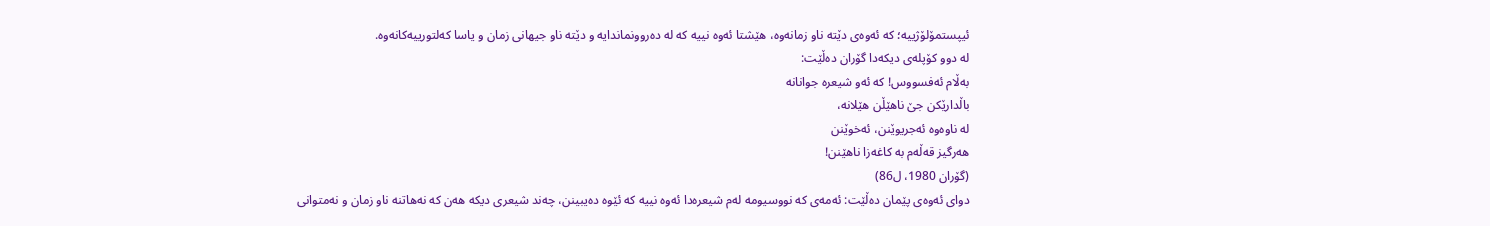ئیپستمۆلۆژییە؛ کە ئەوەی دێتە ناو زمانەوە، هێشتا ئەوە نییە کە لە دەروونماندایە و دێتە ناو جیهانی زمان و یاسا کەلتورییەکانەوە.
لە دوو کۆپلەی دیکەدا گۆران دەڵێت:
بەڵام ئەفسووس! کە ئەو شیعرە جوانانە
باڵدارێکن جێ ناهێڵن هێلانە،
لە ناوەوە ئەجریوێنن، ئەخوێنن
هەرگیز قەڵەم بە کاغەزا ناهێنن!
(گۆران 1980، ل86)
دوای ئەوەی پێمان دەڵێت: ئەمەی کە نووسیومە لەم شیعرەدا ئەوە نییە کە ئێوە دەیبینن، چەند شیعری دیکە هەن کە نەهاتنە ناو زمان و نەمتوانی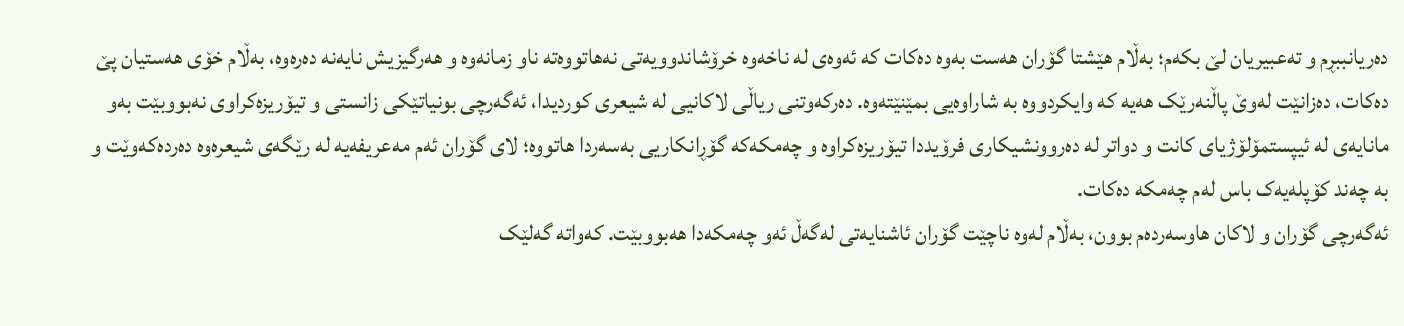دەریانببڕم و تەعبیریان لێ بکەم؛ بەڵام هێشتا گۆران هەست بەوە دەکات کە ئەوەی لە ناخەوە خرۆشاندوویەتی نەهاتووەتە ناو زمانەوە و هەرگیزیش نایەنە دەرەوە، بەڵام خۆی هەستیان پێ دەکات، دەزانێت لەوێ پاڵنەرێک هەیە کە وایکردووە بە شاراوەیی بمێنێتەوە. دەرکەوتنی ریاڵی لاکانیی لە شیعری کوردیدا، ئەگەرچی بونیاتێکی زانستی و تیۆریزەکراوی نەبووبێت بەو مانایەی لە ئیپستمۆلۆژیای کانت و دواتر لە دەروونشیکاری فرۆیددا تیۆریزەکراوە و چەمکەکە گۆڕانکاریی بەسەردا هاتووە؛ لای گۆران ئەم مەعریفەیە لە رێگەی شیعرەوە دەردەکەوێت و بە چەند کۆپلەیەک باس لەم چەمکە دەکات.
ئەگەرچی گۆران و لاکان هاوسەردەم بوون، بەڵام لەوە ناچێت گۆران ئاشنایەتی لەگەڵ ئەو چەمکەدا هەبووبێت. کەواتە گەلێک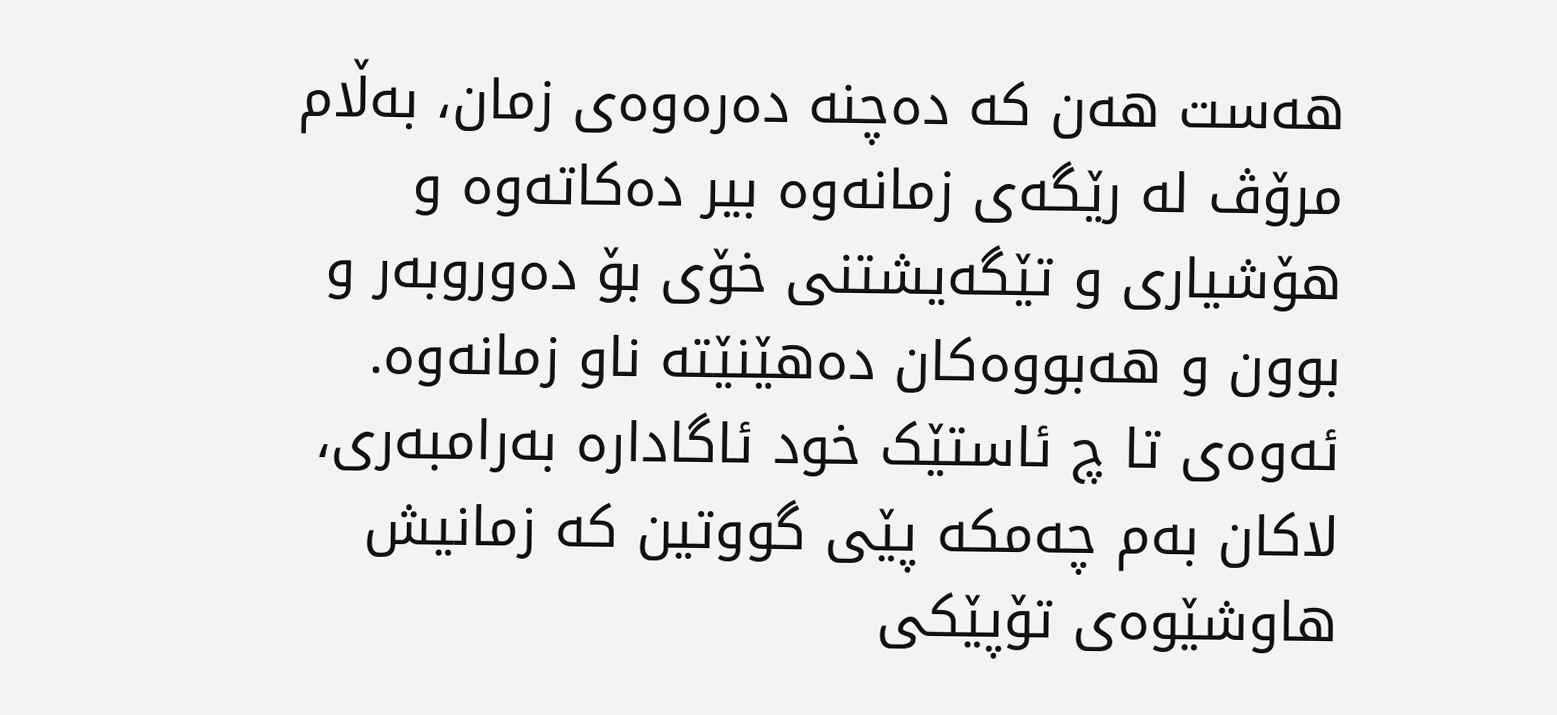هەست هەن کە دەچنە دەرەوەی زمان، بەڵام مرۆڤ لە رێگەی زمانەوە بیر دەکاتەوە و هۆشیاری و تێگەیشتنی خۆی بۆ دەوروبەر و بوون و هەبووەکان دەهێنێتە ناو زمانەوە. ئەوەی تا چ ئاستێک خود ئاگادارە بەرامبەری، لاکان بەم چەمکە پێی گووتین کە زمانیش هاوشێوەی تۆپێکی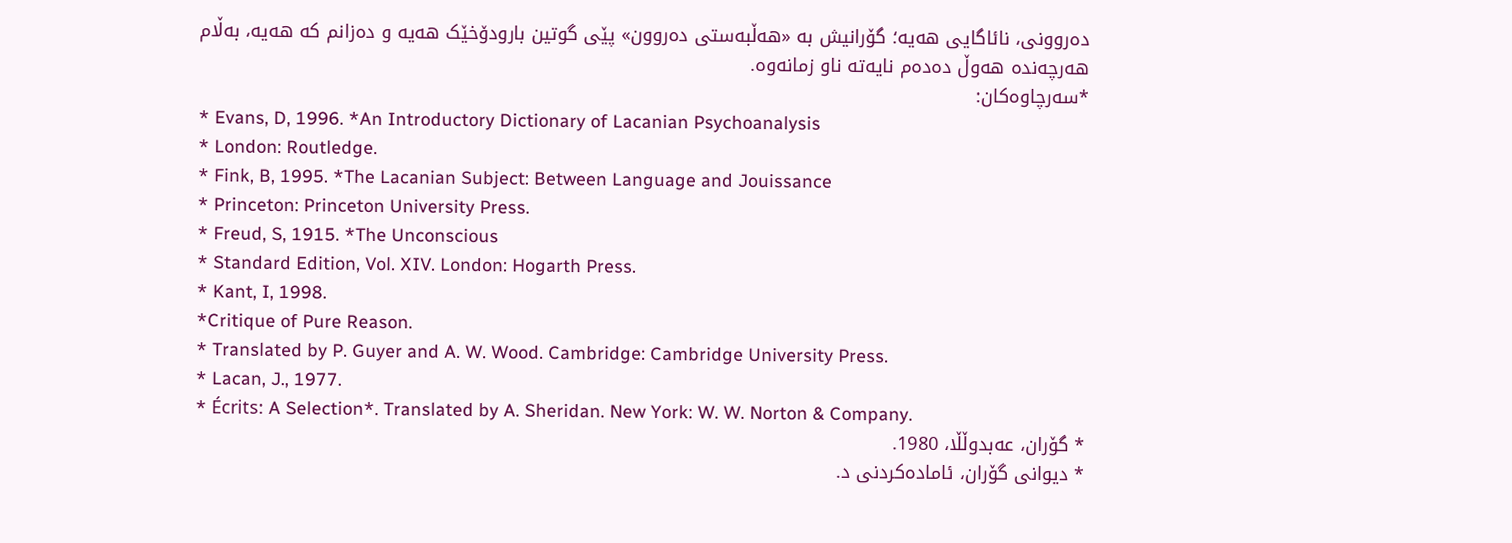دەروونی، نائاگایی هەیە؛ گۆرانیش بە «هەڵبەستی دەروون» پێی گوتین بارودۆخێک هەیە و دەزانم کە هەیە، بەڵام هەرچەندە هەوڵ دەدەم نایەتە ناو زمانەوە.
*سەرچاوەکان:
* Evans, D, 1996. *An Introductory Dictionary of Lacanian Psychoanalysis
* London: Routledge.
* Fink, B, 1995. *The Lacanian Subject: Between Language and Jouissance
* Princeton: Princeton University Press.
* Freud, S, 1915. *The Unconscious
* Standard Edition, Vol. XIV. London: Hogarth Press.
* Kant, I, 1998.
*Critique of Pure Reason.
* Translated by P. Guyer and A. W. Wood. Cambridge: Cambridge University Press.
* Lacan, J., 1977.
* Écrits: A Selection*. Translated by A. Sheridan. New York: W. W. Norton & Company.
* گۆران، عەبدوڵڵا، 1980.
* دیوانی گۆران، ئامادەکردنی د.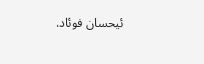ئیحسان فوئاد.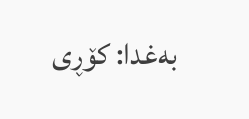بەغدا: کۆڕی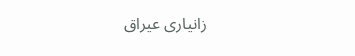زانیاری عیراق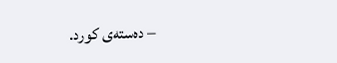– دەستەی کورد.